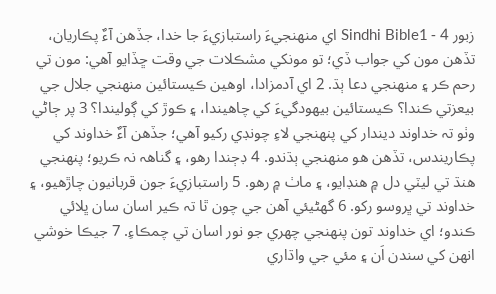زبور 4 - Sindhi Bible1 اي منهنجيءَ راستبازيءَ جا خدا، جڏهن آءٌ پڪاريان، تڏهن مون کي جواب ڏي؛ تو مونکي مشڪلات جي وقت ڇڏايو آهي: مون تي رحم ڪر ۽ منهنجي دعا ٻڌ. 2 اي آدمزادا، اوهين ڪيستائين منهنجي جلال جي بيعزتي ڪندا؟ ڪيستائين بيهودگيءَ کي چاهيندا، ۽ ڪوڙ کي ڳوليندا؟ 3 پر ڄاڻي وٺو تہ خداوند ديندار کي پنهنجي لاءِ چونڊي رکيو آهي؛ جڏهن آءٌ خداوند کي پڪاريندس، تڏهن هو منهنجي ٻڌندو. 4 ڊڄندا رهو، ۽ گناهہ نہ ڪريو؛ پنهنجي هنڌ تي ليٽي دل ۾ هنڊايو، ۽ ماٺ ۾ رهو. 5 راستبازيءَ جون قربانيون چاڙهيو، ۽ خداوند تي ڀروسو رکو. 6 گهڻيئي آهن جي چون ٿا تہ ڪير اسان سان ڀلائي ڪندو؛ اي خداوند تون پنهنجي چهري جو نور اسان تي چمڪاءِ. 7 جيڪا خوشي انهن کي سندن اَن ۽ مئي جي واڌاري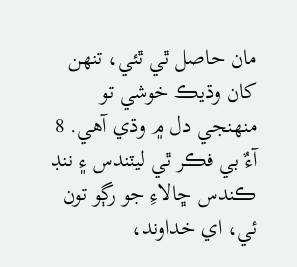مان حاصل ٿي ٿئي، تنهن کان وڌيڪ خوشي تو منهنجي دل ۾ وڌي آهي. 8 آءٌ بي فڪر ٿي ليٽندس ۽ ننڊ ڪندس ڇالاءِ جو رڳو تون ئي، اي خداوند،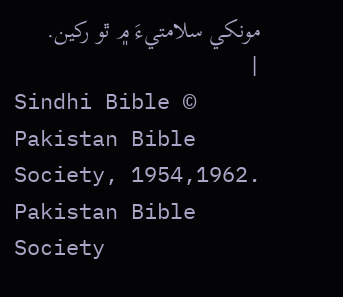مونکي سلامتيءَ ۾ ٿو رکين. |
Sindhi Bible © Pakistan Bible Society, 1954,1962.
Pakistan Bible Society